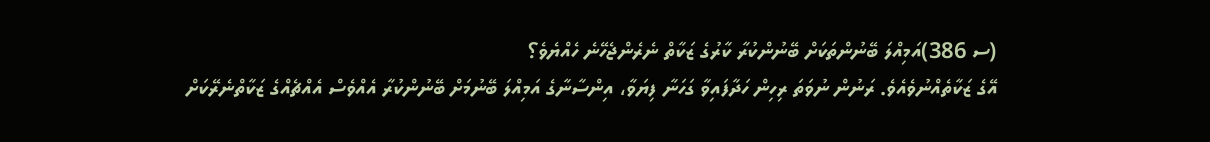(ސ 386)އަމިއްލަ ބޭނުންތަކަށް ބޭނުންކުރާ ކާރުގެ ޒަކާތް ނެރެންޖެހޭނެ ހެއްޔެވެ؟
އޭގެ ޒަކާތެއްނުވެއެވެ. ރަނުން ނުވަތަ ރިހިން ހަދާފައިވާ ގަހަނާ ފިޔަވާ، އިންސާނާގެ އަމިއްލަ ބޭނުމަށް ބޭނުންކުރާ އެއްވެސް އެއްޗެއްގެ ޒަކާތްނެރޭކަށް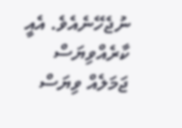ނުޖެހޭނެއެވެ. އެއީ ކާރެއްވިޔަސް ޖަމަލެއް ވިޔަސް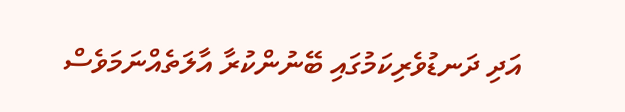އަދި ދަނޑުވެރިކަމުގައި ބޭނުންކުރާ އާލަތެއްނަމަވެސް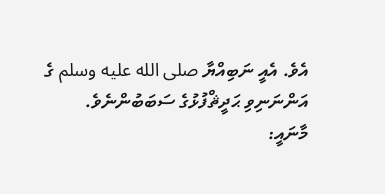އެވެ. އެއީ ނަބިއްޔާ صلى الله عليه وسلم ގެ އަންނަނިވި ޙަދީޘްފުޅުގެ ސަބަބުންނެވެ.
މާނައީ: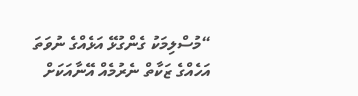“މުސްލިމަކު ގެންގުޅޭ އަޅެއްގެ ނުވަތަ އަހެއްގެ ޒަކާތް ނެރުމެއް އޭނާއަކަށް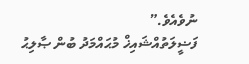ނުވެއެވެ.”
ފަޟީލަތުއްޝައިޚް މުޙައްމަދު ބުން ޞާލިޙު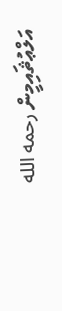އަލްޢުޘައިމީން رحمه الله